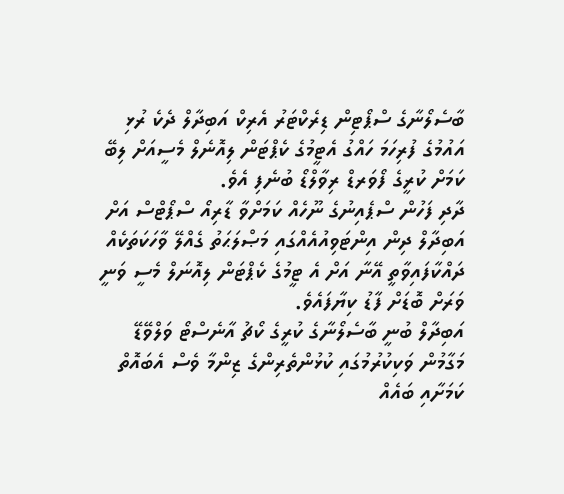ބާސެލޯނާގެ ސްޕޯޓިން ޑިރެކްޓަރު އެރިކް އަބިދާލް ދެކެ ރުޅި އައުމުގެ ފުރިހަމަ ހައްގު އެޓީމުގެ ކެޕްޓަން ލިއޮނެލް މެސީއަށް ލިބޭ ކަމަށް ކުރީގެ ފޯވަރޑް ރިވާލްޑޯ ބުނެފި އެވެ.
ދާދި ފަހުން ސްޕެއިނުގެ ނޫހެއް ކަމަށްވާ ޑާރިއޯ ސްޕޯޓްސް އަށް އަބިދާލް ދިން އިންޓަވިއުއެއްގައި މަޞްލަޙަތު ގެއްލޭ ވާހަކަތަކެއް ދައްކާފައިވާތީ އޭނާ އަށް އެ ޓީމުގެ ކެޕްޓަން ލިއޮނަލް މެސީ ވަނީ ވަރަށް ބޮޑަށް ފާޑު ކިޔާފައެވެ.
އަބިދާލް ބުނީ ބާސެލޯނާގެ ކުރީގެ ކޯޗު އާނެސްޓޯ ވަލްވޭޑޭ މަގާމުން ވަކިކުރުމުގައި ކުޅުންތެރިންގެ ޒިންމާ ވެސް އެބައޮތް ކަމަށާއި ބައެއް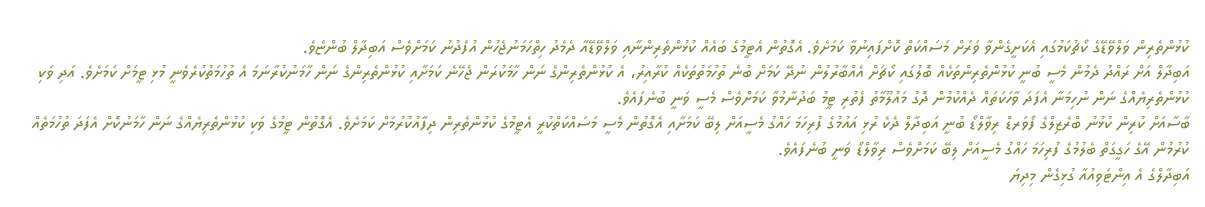ކުޅުންތެރިން ވަލްވޭޑޭގެ ކޯޗުކަމުގައި އެކަށީގެންވާ ވަރަށް މަސައްކަތް ކޮށްފައިނުވާ ކަމަށެވެ. އެގޮތުން އެޓީމުގެ ބައެއް ކުޅުންތެރިންނާއި ވަލްވޭޑޭއާ ދެމެދު ހިތްހަމަނުޖެހުން އުފެދުނު ކަމަށްވެސް އަބިދާލް ބުންޏެވެ.
އަބިދާލް އަށް ރައްދު ދެމުން މެސީ ބުނީ ކުޅުންތެރިންތަކެއް ބޮލުގައި ކޯޗަށް އެއްބާރުލުން ނުދޭ ކަމަށް ބުނެ ތުހުމަތުތަކެއް ކުރާއިރު، އެ ކުޅުންތެރިންގެ ނަން ހާމަކުރަން ޖެހޭނެ ކަމަށާއި ކުޅުންތެރިންގެ ނަން ހާމަނުކުރާނަމަ އެ ތުހުމަތުކުރެވެނީ މުޅި ޓީމަށް ކަމަށެވެ. އަދި ވަކި ކުޅުންތެރިޔެއްގެ ނަން ނުހިމަނާ އެފަދަ ވާހަކަތައް ދެއްކުމުން ދޮގު މައުލޫމާތު ފެތުރި ޓީމު ބަދުނާމުވާ ކަމަށްވެސް މެސީ ވަނީ ބުނެފައެވެ.
ބާސާއަށް ކުރިން ކުޅުނު ބްރެޒިލްގެ ފޯވަރޑް ރިވާލްޑޯ ބުނީ އަބިދާލް ދެކެ ރުޅި އައުމުގެ ފުރިހަމަ ހައްގު މެސީއަށް ލިބޭ ކަމަށާއި އެގޮތުން މެސީ މަސައްކަތްކުރީ އެޓީމުގެ ކުޅުންތެރިން ދިފާއުކުރުމަށް ކަމަށެވެ. އެގޮތުން ޓީމުގެ ވަކި ކުޅުންތެރިޔެއްގެ ނަން ހާމަނުކޮށް އެފަދަ ތުހުމަތެއް ކުރުމުން އޭގެ ހަގީގަތް ބެލުމުގެ ފުރިހަމަ ހައްގު މެސީއަށް ލިބޭ ކަމަށްވެސް ރިވާލްޑޯ ވަނީ ބުނެފައެވެ.
އަބިދާލްގެ އެ އިންޓަވިއުއާ ގުޅިގެން މިދިޔަ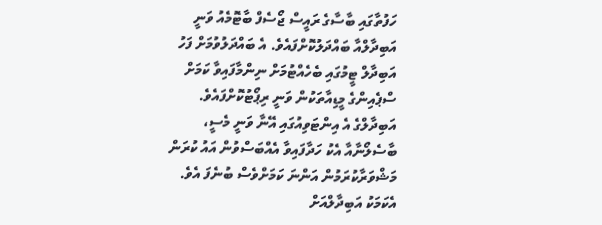ހަފުތާގައި ބާސާގެ ރައީސް ޖޯސެފް ބާޓޮމެއު ވަނީ އަބިދާލްއާ ބައްދަލުކޮށްފައެވެ. އެ ބައްދަލުވުމަށް ފަހު އަބިދާލް ޓީމުގައި ބެހެއްޓުމަށް ނިންމާފައިވާ ކަމަށް ސްޕެއިންގެ މީޑިއާތަކުން ވަނީ ރިޕޯޓުކޮށްފައެވެ.
އަބިދާލްގެ އެ އިންޓަވިއުގައި އޭނާ ވަނީ މެސީ، ބާސެލޯނާއާ އެކު ހަދާފައިވާ އެއްބަސްވުން އައު ކުރަން މަޝްވަރާކުރަމުން އަންނަ ކަމަށްވެސް ބުނެފަ އެވެ. އެކަމަކު އަބިދާލްއަށް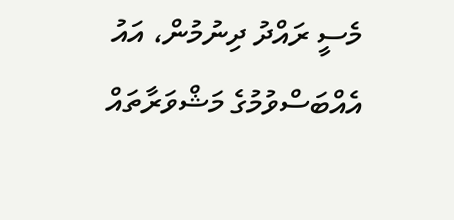މެސީ ރައްދު ދިނުމުން، އައު އެއްބަސްވުމުގެ މަޝްވަރާތައް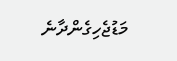މަޑުޖެހިގެންދާނެ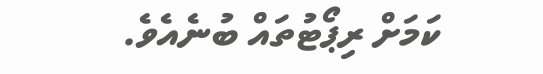ކަމަށް ރިޕޯޓުތައް ބުނެއެވެ.